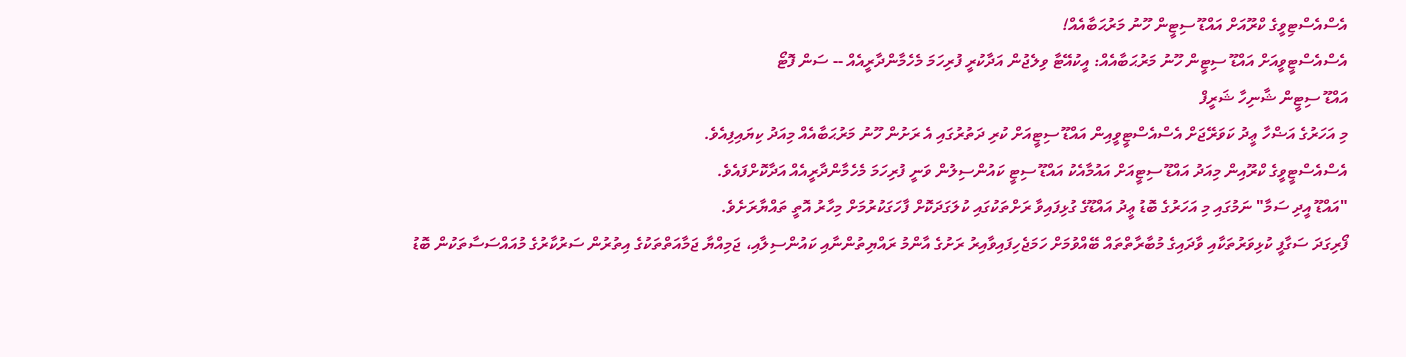އެސްއެސްޓިވީގެ ކްރޫއަށް އައްޑޫ ސިޓީން ހޫނު މަރުޙަބާއެއް!
އެސްއެސްޓީވީއަށް އައްޑޫ ސިޓީން ހޫނު މަރުޙަބާއެއް: އީކުއޭޓާ ވިލެޖުން އަދާކުރީ ފުރިހަމަ މެހެމާންދާރީއެއް -- ސަން ފޮޓޯ
އައްޑޫ ސިޓީން ޝާނިހާ ޝަރީފް
މި އަހަރުގެ އަޟްހާ ޢީދު ކަވަރޭޖަށް އެސްއެސްޓީވީއިން އައްޑޫ ސިޓީއަށް ކުރި ދަތުރުގައި އެ ރަށުން ހޫނު މަރުޙަބާއެއް މިއަދު ކިޔައިފިއެވެ.
އެސްއެސްޓީވީގެ ކްރޫއިން މިއަދު އައްޑޫ ސިޓީއަށް އައުމާއެކު އައްޑޫ ސިޓީ ކައުންސިލުން ވަނީ ފުރިހަމަ މެހެމާންދާރީއެއް އަދާކޮށްފައެވެ.
"އައްޑޫ އީދި ސަމާ" ނަމުގައި މި އަހަރުގެ ބޮޑު ޢީދު އައްޑޫގެ ގުޅިފައިވާ ރަށްތަކުގައި ކުލަގަދަކޮށް ފާހަގަކުރުމަށް މިހާރު އޮތީ ތައްޔާރަށެވެ.
ފޯރިގަދަ ސަގާފީ ކުޅިވަރުތަކާއި ވާދައިގެ މުބާރާތްތައް ބޭއްވުމަށް ހަމަޖެހިފައިވާއިރު ރަށުގެ އާންމު ރައްޔިތުންނާއި ކައުންސިލާއި، ޖަމިއްޔާ ޖަމާއަތްތަކުގެ އިތުރުން ސަރުކާރުގެ މުއައްސަސާތަކުން ބޮޑު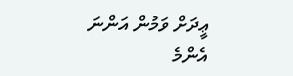ޢީދަށް ވަމުން އަންނަ އެންމެ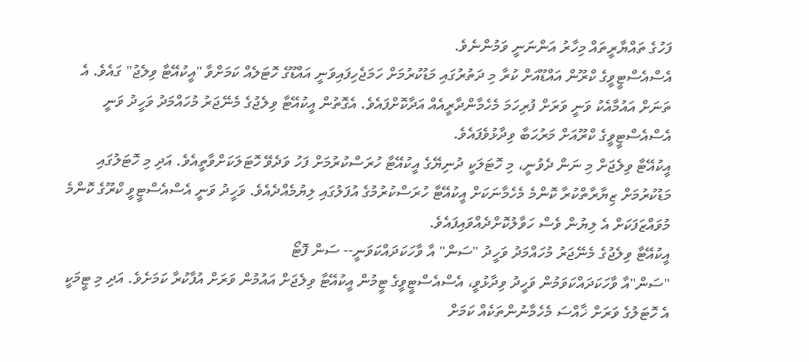ފަހުގެ ތައްޔާރީތައް މިހާރު އަންނަނީ ވަމުންނެވެ.
އެސްއެސްޓީވީގެ ކްރޫން އައްޑޫއަށް ކުރާ މި ދަތުރުގައި މަޑުކުރުމަށް ހަމަޖެހިފައިވަނީ އައްޑޫގެ ހޮޓަލެއް ކަމަށްވާ "އީކުއޭޓާ ވިލެޖު" ގައެވެ. އެ ތަނަށް އައުމާއެކު ވަނީ ވަރަށް ފުރިހަމަ މެހެމާންދާރީއެއް އަދާކޮށްފައެވެ. އެގޮތުން އީކުއޭޓާ ވިލެޖުގެ މެނޭޖަރު މުހައްމަދު ވަހީދު ވަނީ އެސްއެސްޓީވީގެ ކްރޫއަށް މަރުޙަބާ ވިދާޅުވެފައެވެ.
އީކުއޭޓާ ވިލެޖަށް މި ނަން ދެވުނީ، މި ހޮޓަލަކީ ދުނިޔޭގެ އީކުއޭޓާ ހުރަސްކުރުމަށް ފަހު ވަދެވޭ ހޮޓަލަކަށްވާތީއެވެ. އަދި މި ހޮޓަލުގައި މަޑުކުރުމަށް ޒިޔާރާތްކުރާ ކޮންމެ މެހެމާނަކަށް އީކުއޭޓާ ހުރަސްކުރުމުގެ އުފަލުގައި ލިޔުމެއްދެއެވެ. ވަހީދު ވަނީ އެސްއެސްޓީވީ ކްރޫގެ ކޮންމެ މުވައްޒަފަކަށް އެ ލިޔުން ވެސް ހަވާލުކޮށްދެއްވައިފައެވެ.
އީކުއޭޓާ ވިލެޖުގެ މެނޭޖަރު މުހައްމަދު ވަހީދު "ސަން" އާ ވާހަކަދައްކަވަނީ-- ސަން ފޮޓޯ
"ސަން"އާ ވާހަކަދައްކަވަމުން ވަހީދު ވިދާޅުވީ، އެސްއެސްޓީވީގެ ޓީމުން އީކުއޭޓާ ވިލެޖަށް އައުމުން ވަރަށް އުފާކުރާ ކަމަށެވެ. އަދި މި ޓީމަކީ އެ ހޮޓަލުގެ ވަރަށް ޚާއްސަ މެހެމާނުންތަކެއް ކަމަށް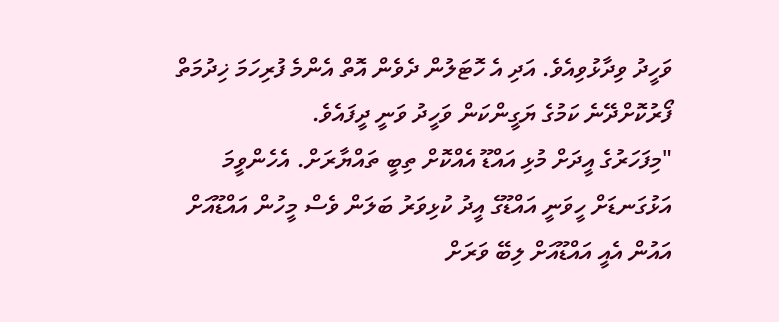ވަހީދު ވިދާޅުވިއެވެ. އަދި އެ ހޮޓަލުން ދެވެން އޮތް އެންމެ ފުރިހަމަ ޚިދުމަތް ފޯރުކޮށްދޭނެ ކަމުގެ ޔަގީންކަން ވަހީދު ވަނީ ދީފައެވެ.
"މިފަހަރުގެ އީދަށް މުޅި އައްޑޫ އެއްކޮށް ތިބީ ތައްޔާރަށް. އެހެންވީމަ އަޅުގަނޑަށް ހީވަނީ އައްޑޫގެ އީދު ކުޅިވަރު ބަލަން ވެސް މީހުން އައްޑޫއަށް އައުން އެއީ އައްޑޫއަށް ލިބޭ ވަރަށް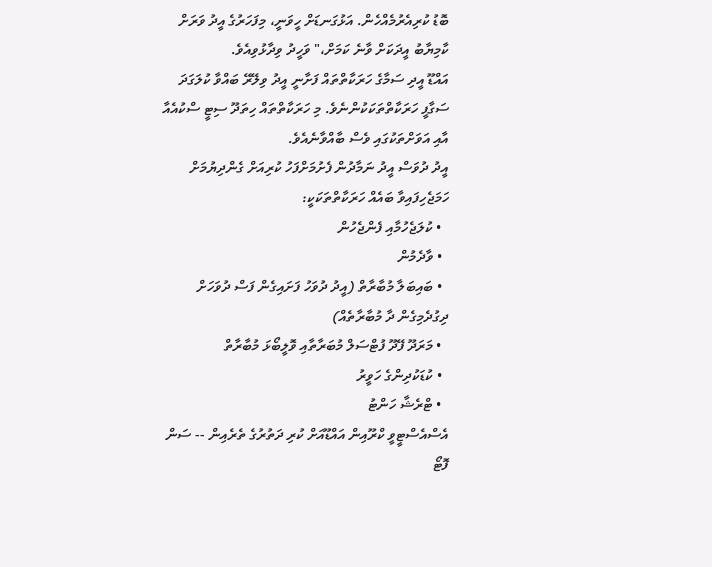ބޮޑު ކުރިއެރުމެއްހެން. އަޅުގަނޑަށް ހީވަނީ، މިފަހަރުގެ އީދު ވަރަށް ކާމިޔާބު އީދަކަށް ވާނެ ކަމަށް،" ވަހީދު ވިދާޅުވިއެވެ.
އައްޑޫ އީދި ސަމާގެ ހަރަކާތްތައް ފަށާނީ އީދު ވިލޭރޭ ބައްވާ ކުލަގަދަ ސަގާފީ ހަރަކާތްތަކަކުންނެވެ. މި ހަރަކާތްތައް ހިތަދޫ ސިޓީ ސްކުއެއާ އާއި އަވަށްތަކުގައި ވެސް ބާއްވާނެއެވެ.
އީދު ދުވަސް އީދު ނަމާދުން ފެށުމަށްފަހު ކުރިއަށް ގެންދިޔުމަށް ހަމަޖެހިފައިވާ ބައެއް ހަރަކާތްތަކަކީ:
  • ކުލަޖެހުމާއި ފެންޖެހުން
  • ވާދެމުން
  • ބައިބަލާ މުބާރާތް (އީދު ދުވަހު ފަށައިގެން ފަސް ދުވަހަށް ދިގުދެމިގެން ދާ މުބާރާތެއް)
  • މަރަދޫ ފޭދޫ ފުޓްސަލް މުބަރާތާއި ވޮލީބޯޅަ މުބާރާތް
  • ކުޑަކުދިންގެ ހަވީރު
  • ޓްރެޝާ ހަންޓު
އެސްއެސްޓީވީ ކްރޫއިން އައްޑޫއަށް ކުރި ދަތުރުގެ ތެރެއިން -- ސަން ފޮޓޯ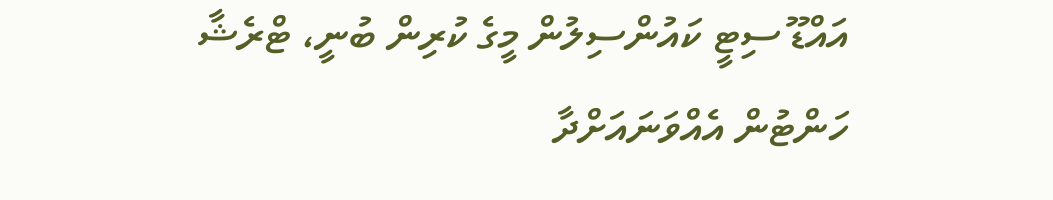އައްޑޫ ސިޓީ ކައުންސިލުން މީގެ ކުރިން ބުނީ، ޓްރެޝާ ހަންޓުން އެއްވަނައަށްދާ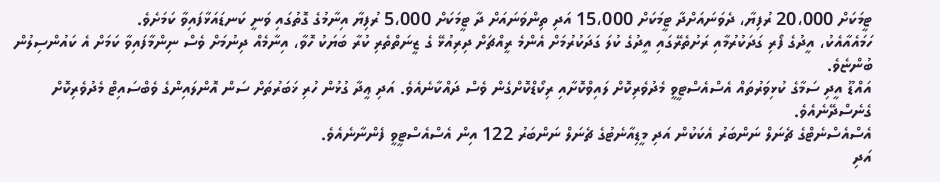ޓީމަކަށް 20،000 ރުފިޔާ، ދެވަނައަށްދާ ޓީމަކަށް 15،000 އަދި ތިންވަނައަށް ދާ ޓީމަކަށް 5،000 ރުފިޔާ އިނާމުގެ ގޮތުގައި ވަނީ ކަނޑައަޅާފައިވާ ކަމަށެވެ.
ހަމައެއާއެކު، އީދުގެ ފޯރި ގަދަކުރުމާއި ރަށުތެރޭގައި އީދުގެ ކުލަ ގަދަކުރުމަށް އެންމެ ރީއްޗަށް ދިރިއުޅޭ ގެ ޒީނަތްތެރި ކުރާ ބަޔަކު ހޮވާ، އިނާމެއް ދިނުމަށް ވެސް ނިންމާފައިވާ ކަމަށް އެ ކައުންސިލުން ބުންޏެވެ.
އައްޑޫ އީދި ސަމާގެ ކުޅިވަރުތައް އެސްއެސްޓީވީ މެދުވެރިކޮށް ލައިވްކޮށާއި ރިކޯޑްކޮށްގެން ވެސް ދައްކާނެއެވެ. އަދި ޢީދާ ގުޅުން ހުރި ޚަބަރުތަށް ސަން އޮންލައިންގެ ވެބްސައިޓް މެދުވެރިކޮށް ގެނެސްދޭނެއެވެ.
އެސްއެސްނެޓްގެ ޗެނަލް ނަންބަރު އެކަކުން އަދި މީޑިއާނެޓުގެ ޗެނަލް ނަންބަރު 122 އިން އެސްއެސްޓީވީ ފެންނާނެއެވެ.
އަދި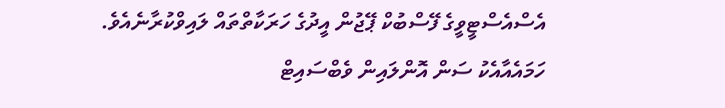އެސްއެސްޓީވީގެ ފޭސްބުކް ޕޭޖުން އީދުގެ ހަރަކާތްތައް ލައިވްކުރާނެއެވެ. ހަމައެއާއެކު ސަން އޮންލައިން ވެބްސައިޓް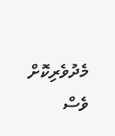މެދުވެރިކޮށް ވެސް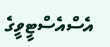އެސްއެސްޓީވީގެ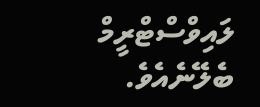ލައިވްސްޓްރީމް ބެލޭނެއެވެ.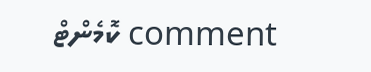comment ކޮމެންޓް